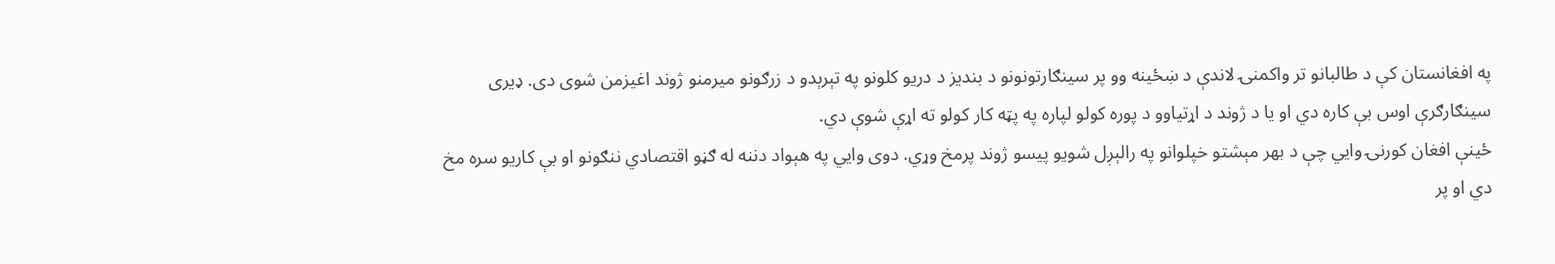په افغانستان کې د طالبانو تر واکمنۍ لاندې د ښځینه وو پر سینګارتونونو د بندیز د دریو کلونو په تېرېدو د زرګونو میرمنو ژوند اغیزمن شوی دی. ډیری سینګارګرې اوس بې کاره دي او یا د ژوند د اړتیاوو د پوره کولو لپاره په پټه کار کولو ته اړې شوې دي.
ځینې افغان کورنۍ وایي چې د بهر مېشتو خپلوانو په رالېږل شویو پیسو ژوند پرمخ وړي. دوی وایي په هېواد دننه له ګڼو اقتصادي ننګونو او بې کاریو سره مخ دي او پر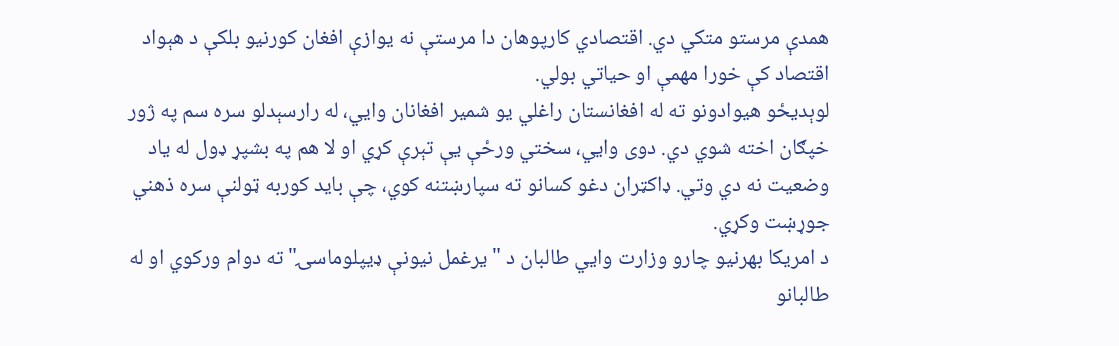همدې مرستو متکي دي. اقتصادي کارپوهان دا مرستې نه یوازې افغان کورنیو بلکې د هېواد اقتصاد کې خورا مهمې او حیاتي بولي.
لوېدیځو هیوادونو ته له افغانستان راغلي یو شمیر افغانان وايي، له رارسېدلو سره سم په ژور خپګان اخته شوي دي. دوی وايي، سختي ورځې یې تېرې کړي او لا هم په بشپړ ډول له یاد وضعیت نه دي وتي. ډاکټران دغو کسانو ته سپارښتنه کوي، چې باید کوربه ټولنې سره ذهني جوړښت وکړي.
د امریکا بهرنیو چارو وزارت وايي طالبان د " یرغمل نیونې ډیپلوماسۍ" ته دوام ورکوي او له طالبانو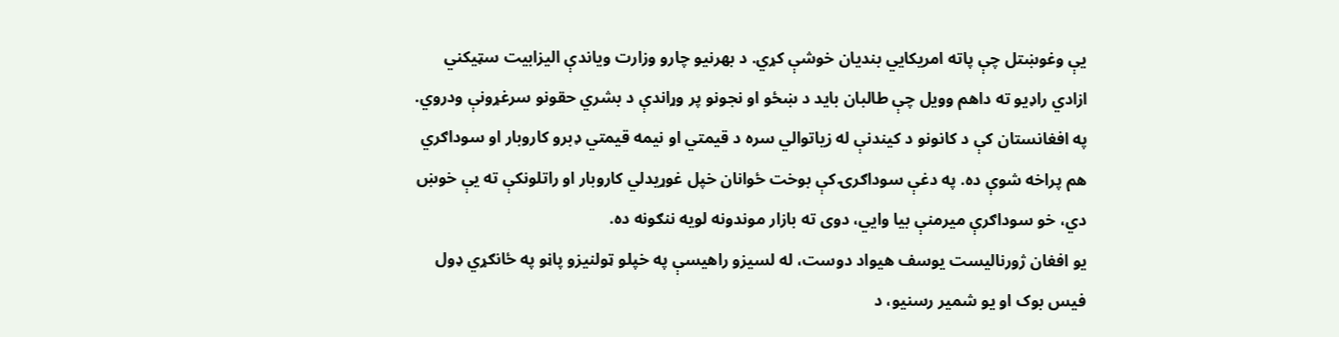یې وغوښتل چې پاته امریکايي بندیان خوشې کړي. د بهرنیو چارو وزارت ویاندې الیزابیت سټیکني ازادي راډیو ته داهم وویل چې طالبان باید د ښځو او نجونو پر وړاندې د بشري حقونو سرغړونې ودروي.
په افغانستان کې د کانونو د کیندنې له زیاتوالي سره د قیمتي او نیمه قیمتي ډبرو کاروبار او سوداګري هم پراخه شوې ده. په دغې سوداګرۍ کې بوخت ځوانان خپل غوړیدلي کاروبار او راتلونکې ته یې خوښ دي، خو سوداګرې میرمنې بیا وایي، دوی ته بازار موندونه لویه ننګونه ده.
یو افغان ژورنالیست یوسف هیواد دوست، له لسیزو راهیسې په خپلو ټولنیزو پاڼو په ځانګړي ډول فیس بوک او یو شمیر رسنیو، د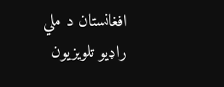افغانستان د ملي راډیو تلویزیون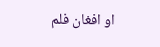او افغان فلم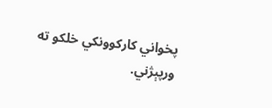پخواني کارکوونکي خلکو ته ورپېژني.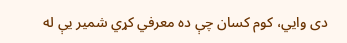دی وايي، کوم کسان چې ده معرفي کړي شمیر یې له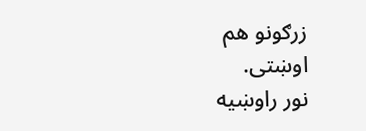زرګونو هم اوښتی.
نور راوښيه